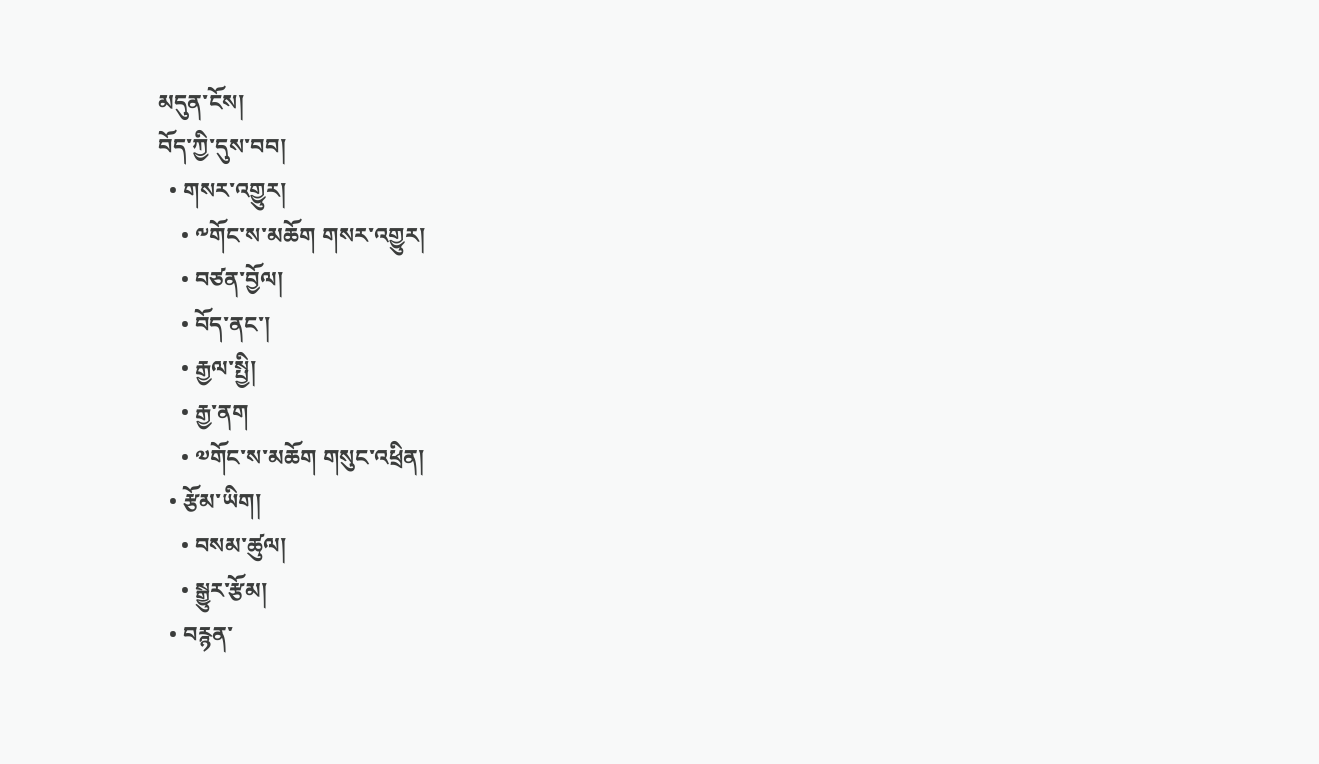མདུན་ངོས།
བོད་ཀྱི་དུས་བབ།
  • གསར་འགྱུར།
    • ༸གོང་ས་མཆོག གསར་འགྱུར།
    • བཙན་བྱོལ།
    • བོད་ནང་།
    • རྒྱལ་སྤྱི།
    • རྒྱ་ནག
    • ༧གོང་ས་མཆོག གསུང་འཕྲིན།
  • རྩོམ་ཡིག།
    • བསམ་ཚུལ།
    • སྒྱུར་རྩོམ།
  • བརྙན་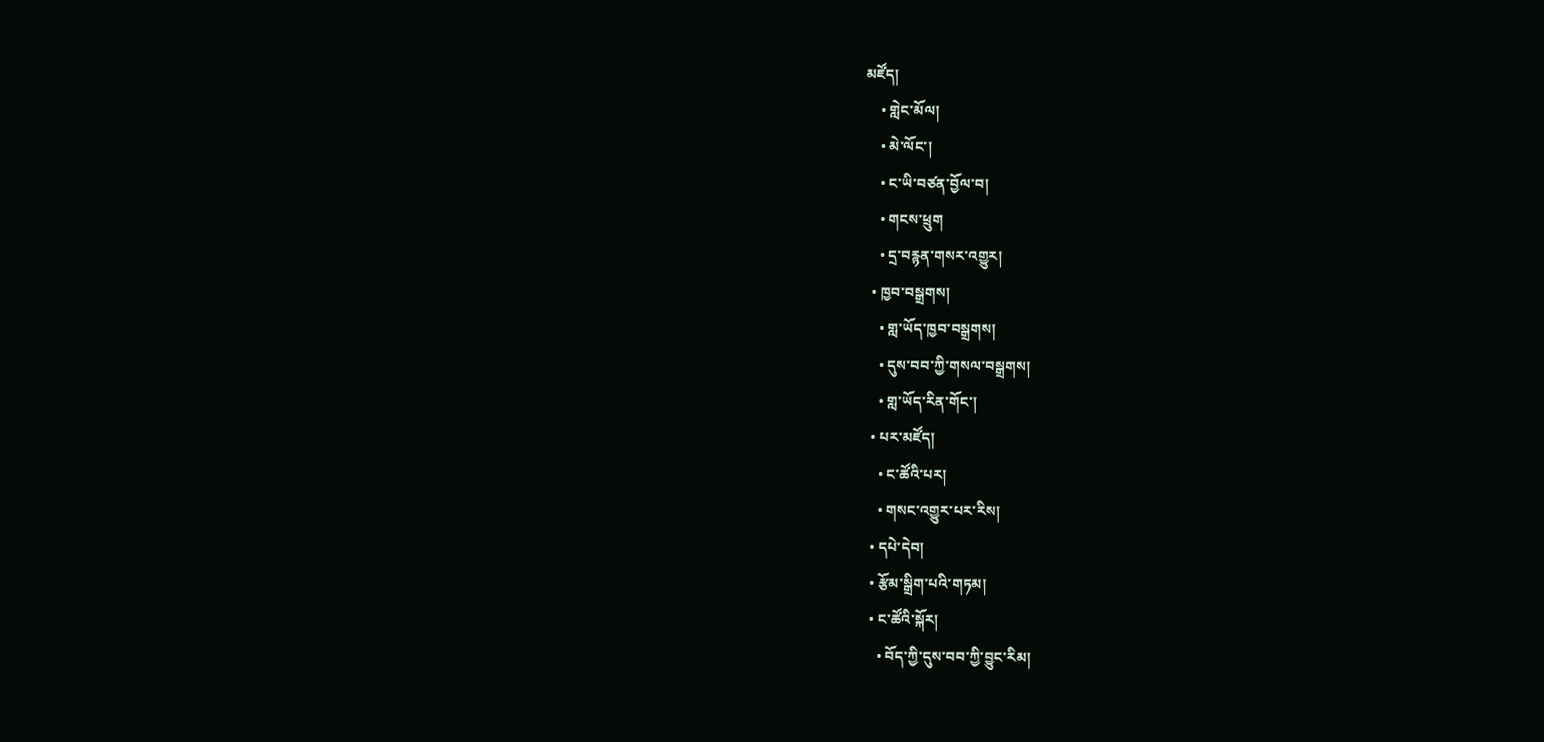མཛོད།
    • གླེང་མོལ།
    • མེ་ལོང་།
    • ང་ཡི་བཙན་བྱོལ་བ།
    • གངས་ཕྲུག
    • དྲ་བརྙན་གསར་འགྱུར།
  • ཁྱབ་བསྒྲགས།
    • གླ་ཡོད་ཁྱབ་བསྒྲགས།
    • དུས་བབ་ཀྱི་གསལ་བསྒྲགས།
    • གླ་ཡོད་རིན་གོང་།
  • པར་མཛོད།
    • ང་ཚོའི་པར།
    • གསང་འགྱུར་པར་རིས།
  • དཔེ་དེབ།
  • རྩོམ་སྒྲིག་པའི་གཏམ།
  • ང་ཚོའི་སྐོར།
    • བོད་ཀྱི་དུས་བབ་ཀྱི་བྱུང་རིམ།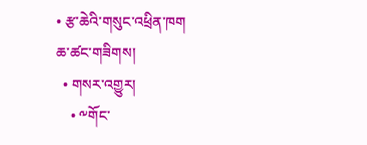• རྩ་ཆེའི་གསུང་འཕྲིན་ཁག
ཆ་ཚང་གཟིགས།
  • གསར་འགྱུར།
    • ༸གོང་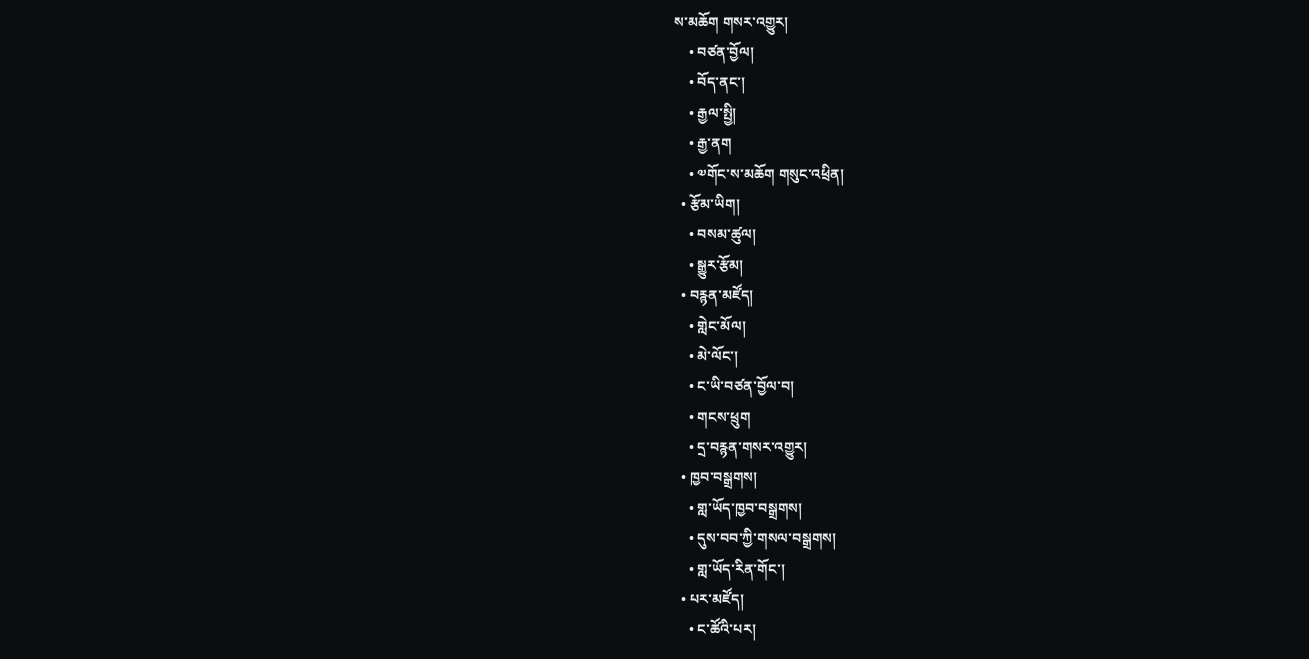ས་མཆོག གསར་འགྱུར།
    • བཙན་བྱོལ།
    • བོད་ནང་།
    • རྒྱལ་སྤྱི།
    • རྒྱ་ནག
    • ༧གོང་ས་མཆོག གསུང་འཕྲིན།
  • རྩོམ་ཡིག།
    • བསམ་ཚུལ།
    • སྒྱུར་རྩོམ།
  • བརྙན་མཛོད།
    • གླེང་མོལ།
    • མེ་ལོང་།
    • ང་ཡི་བཙན་བྱོལ་བ།
    • གངས་ཕྲུག
    • དྲ་བརྙན་གསར་འགྱུར།
  • ཁྱབ་བསྒྲགས།
    • གླ་ཡོད་ཁྱབ་བསྒྲགས།
    • དུས་བབ་ཀྱི་གསལ་བསྒྲགས།
    • གླ་ཡོད་རིན་གོང་།
  • པར་མཛོད།
    • ང་ཚོའི་པར།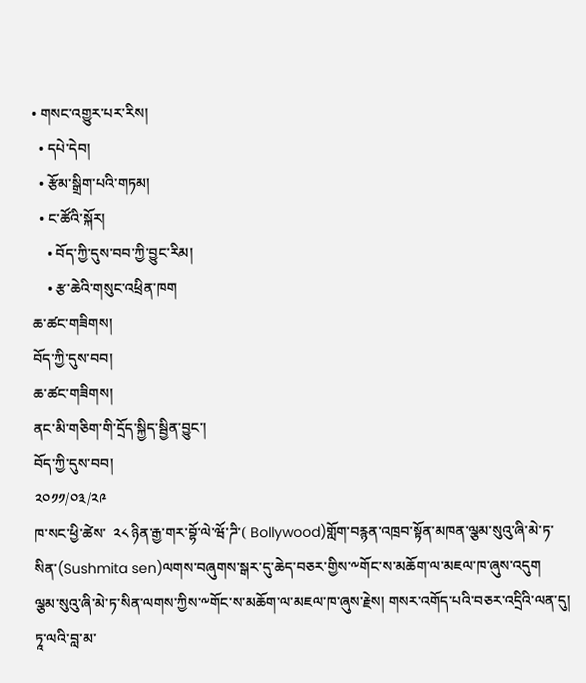• གསང་འགྱུར་པར་རིས།
  • དཔེ་དེབ།
  • རྩོམ་སྒྲིག་པའི་གཏམ།
  • ང་ཚོའི་སྐོར།
    • བོད་ཀྱི་དུས་བབ་ཀྱི་བྱུང་རིམ།
    • རྩ་ཆེའི་གསུང་འཕྲིན་ཁག
ཆ་ཚང་གཟིགས།
བོད་ཀྱི་དུས་བབ།
ཆ་ཚང་གཟིགས།
ནང་མི་གཅིག་གི་དྲོད་སྐྱིད་སྦྱིན་བྱུང་།
བོད་ཀྱི་དུས་བབ།
༢༠༡༡/༠༣/༢༩
ཁ་སང་ཕྱི་ཚེས་  ༢༨ ཉིན་རྒྱ་གར་བྷོ་ལེ་ཝོ་ཌི་( Bollywood)གློག་བརྙན་འཁྲབ་སྟོན་མཁན་ལྕམ་སུའུ་ཞི་མེ་ཏ་སིན་(Sushmita sen)ལགས་བཞུགས་སྒར་དུ་ཆེད་བཅར་གྱིས་༸གོང་ས་མཆོག་ལ་མཇལ་ཁ་ཞུས་འདུག
ལྕམ་སུའུ་ཞི་མེ་ཏ་སིན་ལགས་ཀྱིས་༸གོང་ས་མཆོག་ལ་མཇལ་ཁ་ཞུས་རྗེས། གསར་འགོད་པའི་བཅར་འདྲིའི་ལན་དུ། ཏཱ་ལའི་བླ་མ་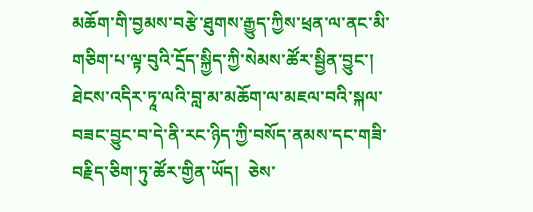མཆོག་གི་བྱམས་བརྩེ་ཐུགས་རྒྱུད་ཀྱིས་ཕྲན་ལ་ནང་མི་གཅིག་པ་ལྟ་བུའི་དྲོད་སྐྱིད་ཀྱི་སེམས་ཚོར་སྦྱིན་བྱུང་།  ཐེངས་འདིར་ཏཱ་ལའི་བླ་མ་མཆོག་ལ་མཇལ་བའི་སྐལ་བཟང་བྱུང་བ་དེ་ནི་རང་ཉིད་ཀྱི་བསོད་ནམས་དང་གཟི་བརྗིད་ཅིག་ཏུ་ཚོར་གྱིན་ཡོད།  ཅེས་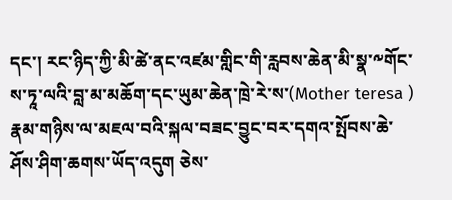དང་། རང་ཉིད་ཀྱི་མི་ཚེ་ནང་འཛམ་གླིང་གི་རླབས་ཆེན་མི་སྣ་༸གོང་ས་ཏཱ་ལའི་བླ་མ་མཆོག་དང་ཡུམ་ཆེན་ཁྲེ་རེ་ས་(Mother teresa ) རྣམ་གཉིས་ལ་མཇལ་བའི་སྐལ་བཟང་བྱུང་བར་དགའ་སྤོབས་ཆེ་ཤོས་ཤིག་ཆགས་ཡོད་འདུག ཅེས་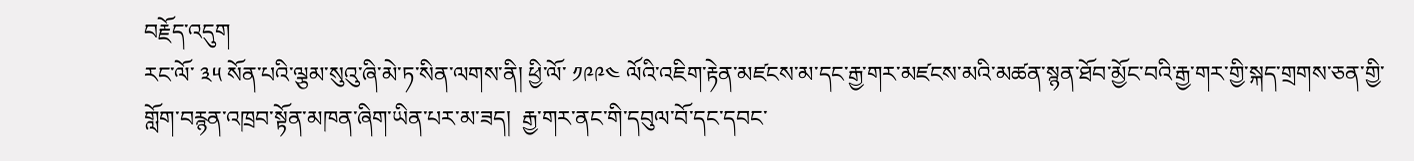བརྗོད་འདུག
རང་ལོ་ ༣༥ སོན་པའི་ལྕམ་སུའུ་ཞི་མེ་ཏ་སིན་ལགས་ནི། ཕྱི་ལོ་ ༡༩༩༤ ལོའི་འཇིག་རྟེན་མཛངས་མ་དང་རྒྱ་གར་མཛངས་མའི་མཚན་སྙན་ཐོབ་མྱོང་བའི་རྒྱ་གར་གྱི་སྐད་གྲགས་ཅན་གྱི་གློག་བརྙན་འཁྲབ་སྟོན་མཁན་ཞིག་ཡིན་པར་མ་ཟད།  རྒྱ་གར་ནང་གི་དབུལ་བོ་དང་དབང་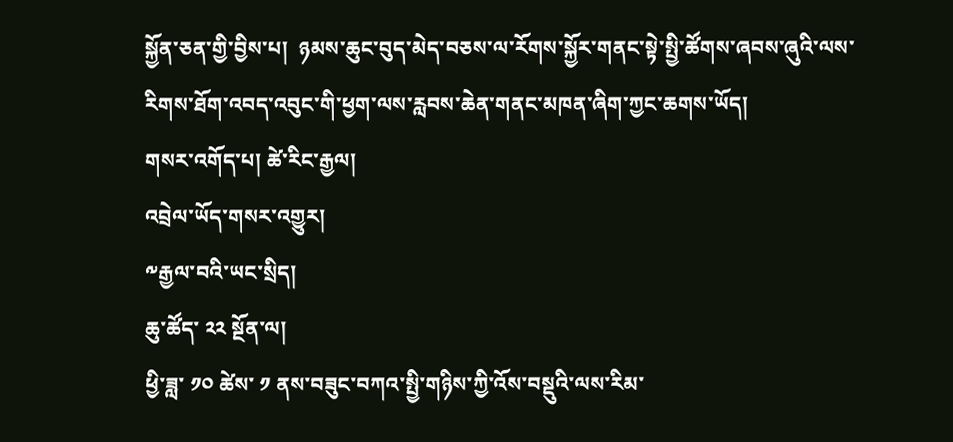སྐྱོན་ཅན་གྱི་བྱིས་པ།  ཉམས་ཆུང་བུད་མེད་བཅས་ལ་རོགས་སྐྱོར་གནང་སྟེ་སྤྱི་ཚོགས་ཞབས་ཞུའི་ལས་རིགས་ཐོག་འབད་འབུང་གི་ཕྱག་ལས་རླབས་ཆེན་གནང་མཁན་ཞིག་ཀྱང་ཆགས་ཡོད།
གསར་འགོད་པ། ཚེ་རིང་རྒྱལ།
འབྲེལ་ཡོད་གསར་འགྱུར།
༸རྒྱལ་བའི་ཡང་སྲིད།
ཆུ་ཚོད་ ༢༢ སྔོན་ལ།
ཕྱི་ཟླ་ ༡༠ ཚེས་ ༡ ནས་བཟུང་བཀའ་སྤྱི་གཉིས་ཀྱི་འོས་བསྡུའི་ལས་རིམ་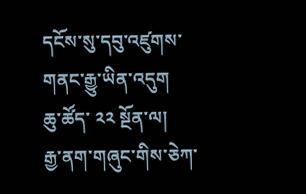དངོས་སུ་དབུ་འཛུགས་གནང་རྒྱུ་ཡིན་འདུག
ཆུ་ཚོད་ ༢༢ སྔོན་ལ།
རྒྱ་ནག་གཞུང་གིས་ཅེཀ་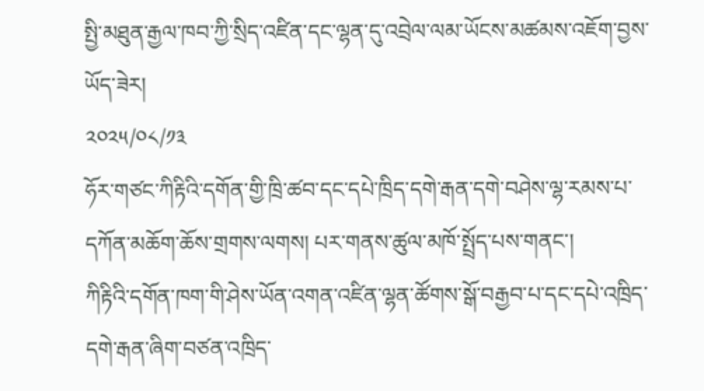སྤྱི་མཐུན་རྒྱལ་ཁབ་ཀྱི་སྲིད་འཛིན་དང་ལྷན་དུ་འབྲེལ་ལམ་ཡོངས་མཚམས་འཇོག་བྱས་ཡོད་ཟེར།
༢༠༢༥/༠༨/༡༣
ཧོར་གཙང་ཀིརྟིའི་དགོན་གྱི་ཁྲི་ཚབ་དང་དཔེ་ཁྲིད་དགེ་རྒན་དགེ་བཤེས་ལྷ་རམས་པ་དཀོན་མཆོག་ཆོས་གྲགས་ལགས། པར་གནས་ཚུལ་མཁོ་སྤྲོད་པས་གནང་།
ཀིརྟིའི་དགོན་ཁག་གི་ཤེས་ཡོན་འགན་འཛིན་ལྷན་ཚོགས་སྒོ་བརྒྱབ་པ་དང་དཔེ་འཁྲིད་དགེ་རྒན་ཞིག་བཙན་འཁྲིད་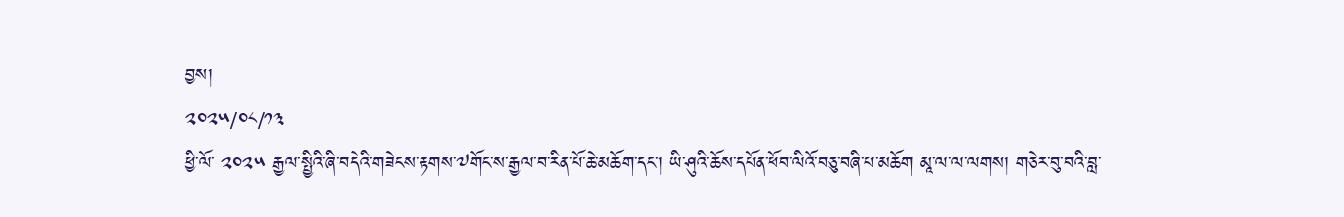བྱས།
༢༠༢༥/༠༨/༡༣
ཕྱི་ལོ་ ༢༠༢༥ རྒྱལ་སྤྱིའི་ཞི་བདེའི་གཟེངས་རྟགས་༧གོང་ས་རྒྱལ་བ་རིན་པོ་ཆེ་མཆོག་དང་། ཡི་ཤུའི་ཆོས་དཔོན་ཕོབ་ལིའོ་བཅུ་བཞི་པ་མཆོག མཱ་ལ་ལ་ལགས། གཅེར་བུ་བའི་བླ་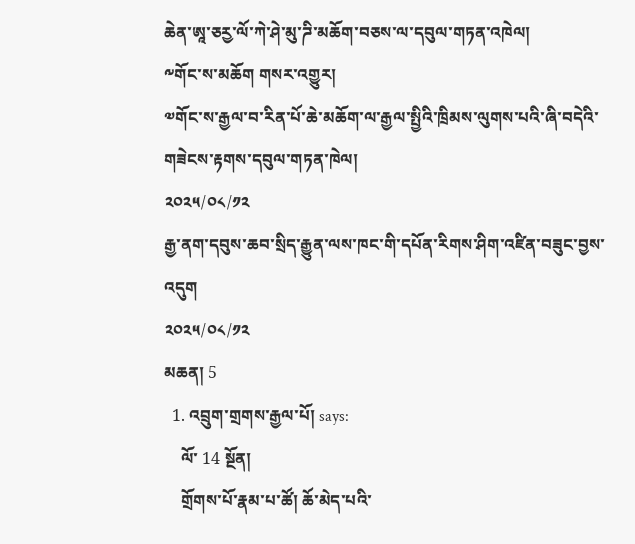ཆེན་ཨཱ་ཅརྱ་ལོ་ཀེ་ཤེ་མུ་ཌི་མཆོག་བཅས་ལ་དབུལ་གཏན་འཁེལ།
༸གོང་ས་མཆོག གསར་འགྱུར།
༧གོང་ས་རྒྱལ་བ་རིན་པོ་ཆེ་མཆོག་ལ་རྒྱལ་སྤྱིའི་ཁྲིམས་ལུགས་པའི་ཞི་བདེའི་གཟེངས་རྟགས་དབུལ་གཏན་ཁེལ།
༢༠༢༥/༠༨/༡༢
རྒྱ་ནག་དབུས་ཆབ་སྲིད་རྒྱུན་ལས་ཁང་གི་དཔོན་རིགས་ཤིག་འཛིན་བཟུང་བྱས་འདུག
༢༠༢༥/༠༨/༡༢
མཆན། 5
  1. འབྲུག་གྲགས་རྒྱལ་པོ། says:
    ལོ་ 14 སྔོན།
    གྲོགས་པོ་རྣམ་པ་ཚོ། ཆོ་མེད་པའི་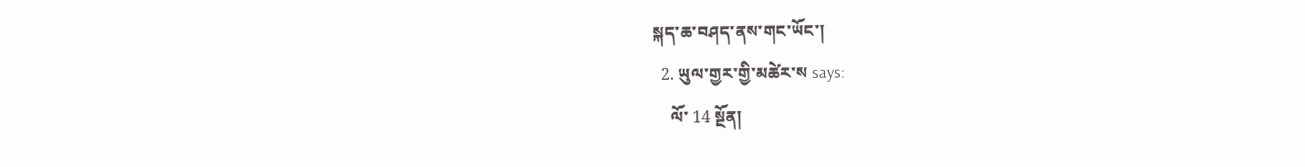སྐད་ཆ་བཤད་ནས་གང་ཡོང་།
  2. ཡུལ་གྱར་གྱི་མཚེར་ས says:
    ལོ་ 14 སྔོན།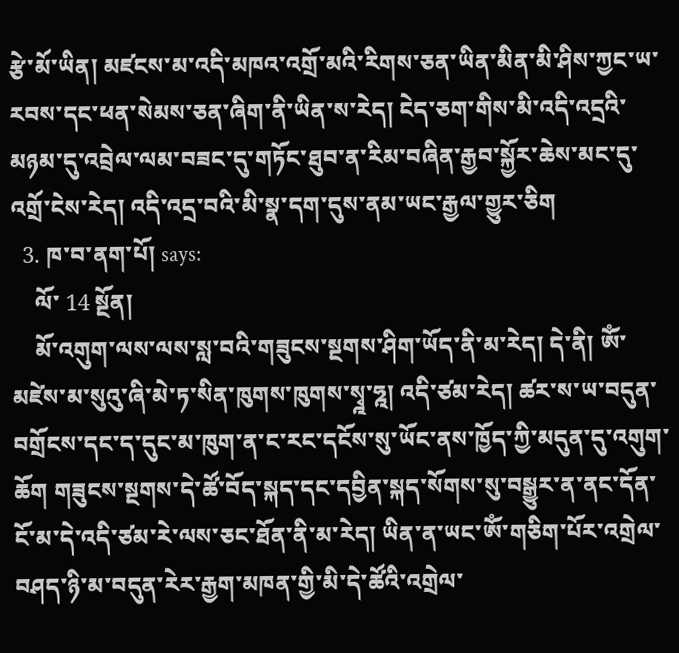རྩེ་མོ་ཡིན། མཛངས་མ་འདི་མཁའ་འགྲོ་མའི་རིགས་ཅན་ཡིན་མིན་མི་ཤིས་ཀྱང་ཡ་རབས་དང་ཕན་སེམས་ཅན་ཞིག་ནི་ཡིན་ས་རེད། ངེད་ཅག་གིས་མི་འདི་འདྲའི་མཉམ་དུ་འབྲེལ་ལམ་བཟང་དུ་གཏོང་ཐུབ་ན་རིམ་བཞིན་རྒྱབ་སྐྱོར་ཆེས་མང་དུ་འགྲོ་ངེས་རེད། འདི་འདྲ་བའི་མི་སྣ་དག་དུས་ནམ་ཡང་རྒྱལ་གྱུར་ཅིག
  3. ཁ་བ་ནག་པོ། says:
    ལོ་ 14 སྔོན།
    མོ་འགུག་ལས་ལས་སླ་བའི་གཟུངས་སྔགས་ཤིག་ཡོད་ནི་མ་རེད། དེ་ནི། ཨོཾ་མཛེས་མ་སུའུ་ཞི་མེ་ཏ་སིན་ཁུགས་ཁུགས་སྭྰ་ཧྰ། འདི་ཙམ་རེད། ཚར་ས་ཡ་བདུན་བགྲོངས་དང་ད་དུང་མ་ཁུག་ན་ང་རང་དངོས་སུ་ཡོང་ནས་ཁྱོད་ཀྱི་མདུན་དུ་འགུག་ཆོག གཟུངས་སྔགས་དེ་ཚོ་བོད་སྐད་དང་དབྱིན་སྐད་སོགས་སུ་བསྒྱུར་ན་ནང་དོན་ངོ་མ་དེ་འདི་ཙམ་རེ་ལས་ཅང་ཐོན་ནི་མ་རེད། ཡིན་ན་ཡང་ཨོཾ་གཅིག་པོར་འགྲེལ་བཤད་ཉི་མ་བདུན་རེར་རྒྱག་མཁན་གྱི་མི་དེ་ཚོའི་འགྲེལ་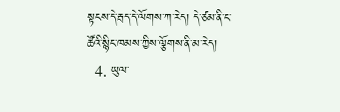སྟངས་དེ་རྦད་དེ་ལོགས་ཀ་རེད། དེ་ཙམ་ནི་ང་ཚོའི་སྙིང་ཁམས་ཀྱིས་ལྕོགས་ནི་མ་རེད།
  4. ཡུལ་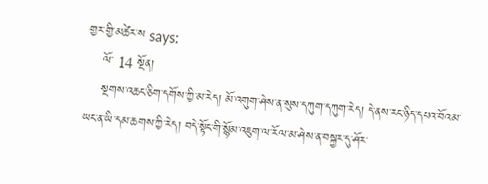གྱར་གྱི་མཚེར་ས says:
    ལོ་ 14 སྔོན།
    སྔགས་འཆང་ཅིག་དགོས་ཀྱི་མ་རེད། མོ་འགུག་ཤེས་ན་སུས་དཀུག་དཀུག་རེད། དེ་ནས་རང་ཉིད་དཔའ་བོའམ་ཡང་ན་ཡི་དམ་ཆགས་ཀྱི་རེད། བདེ་སྟོང་གི་སྙོམ་འཇུག་ལ་རོལ་མ་ཤེས་ན་བསྐྱར་དུ་ཤོར་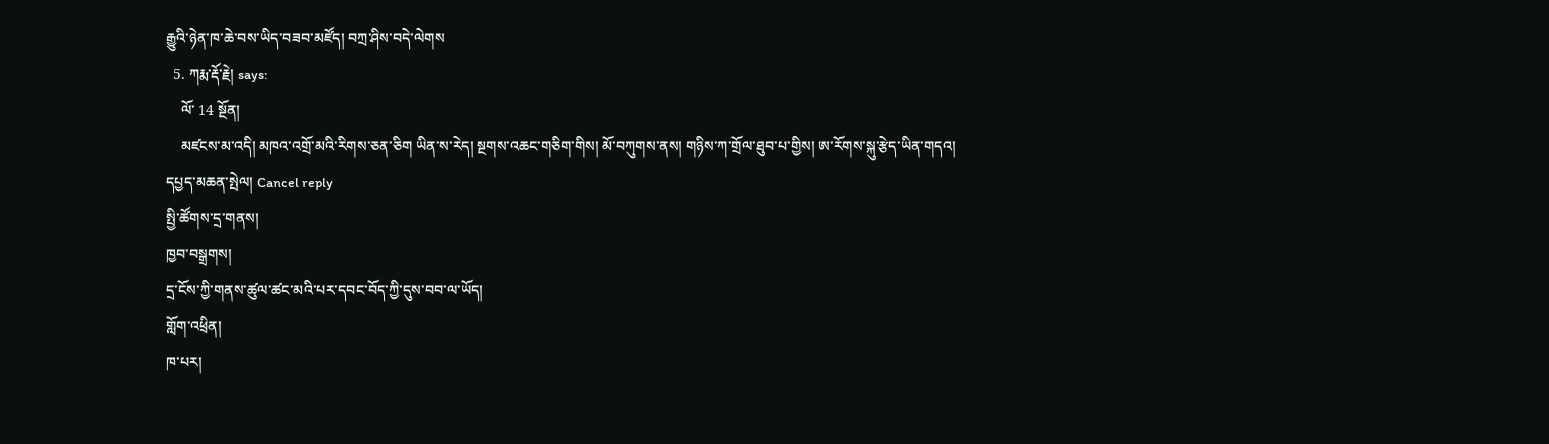རྒྱུའི་ཉེན་ཁ་ཆེ་བས་ཡིད་བཟབ་མཛོད། བཀྲ་ཤིས་བདེ་ལེགས
  5. ཀརྨ་རྡོ་རྗེ། says:
    ལོ་ 14 སྔོན།
    མཛངས་མ་འདི། མཁའ་འགྲོ་མའི་རིགས་ཅན་ཅིག ཡིན་ས་རེད། སྔགས་འཆང་གཅིག་གིས། མོ་བཀུགས་ནས། གཉིས་ཀ་གྲོལ་ཐུབ་པ་གྱིས། ཨ་རོགས་སྐུ་རྩེད་ཡིན་གདའ།
དཔྱད་མཆན་སྤེལ། Cancel reply
སྤྱི་ཚོགས་དྲ་གནས།
ཁྱབ་བསྒྲགས།
དྲ་ངོས་ཀྱི་གནས་ཚུལ་ཚང་མའི་པར་དབང་བོད་ཀྱི་དུས་བབ་ལ་ཡོད།
གློག་འཕྲིན།
ཁ་པར།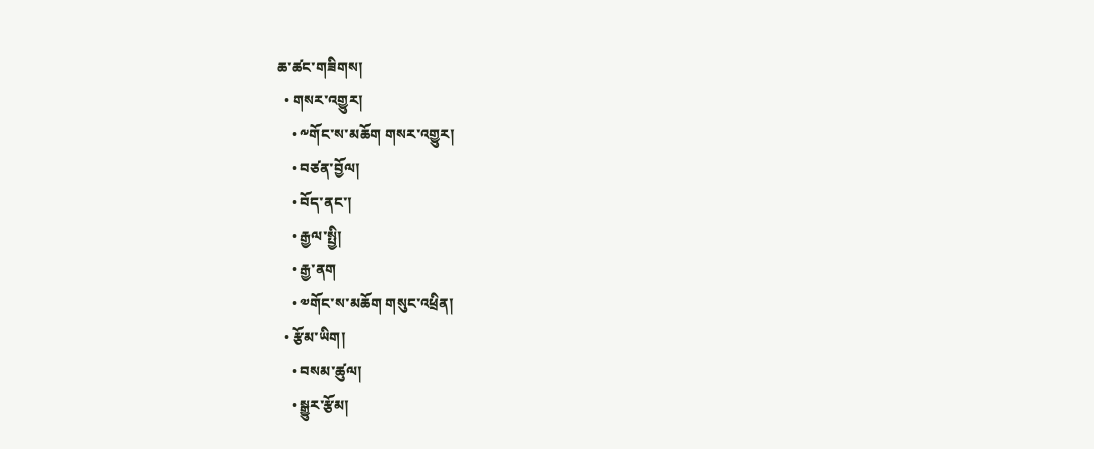ཆ་ཚང་གཟིགས།
  • གསར་འགྱུར།
    • ༸གོང་ས་མཆོག གསར་འགྱུར།
    • བཙན་བྱོལ།
    • བོད་ནང་།
    • རྒྱལ་སྤྱི།
    • རྒྱ་ནག
    • ༧གོང་ས་མཆོག གསུང་འཕྲིན།
  • རྩོམ་ཡིག།
    • བསམ་ཚུལ།
    • སྒྱུར་རྩོམ།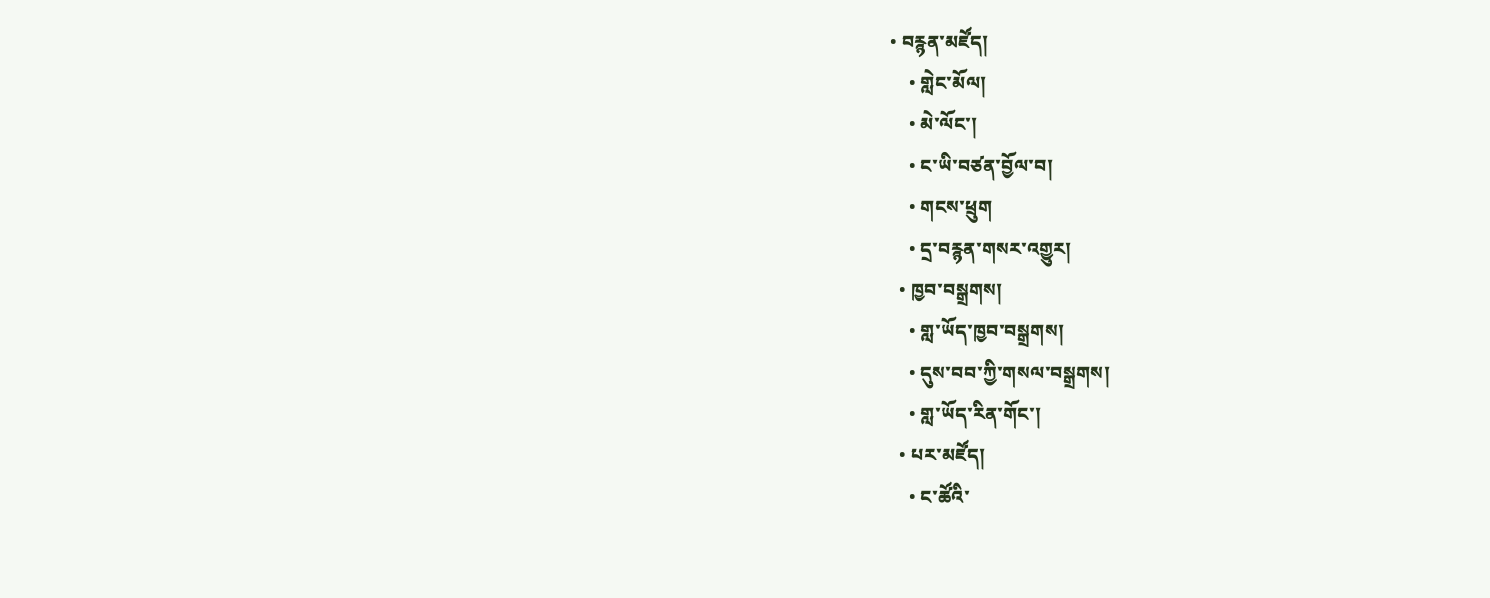• བརྙན་མཛོད།
    • གླེང་མོལ།
    • མེ་ལོང་།
    • ང་ཡི་བཙན་བྱོལ་བ།
    • གངས་ཕྲུག
    • དྲ་བརྙན་གསར་འགྱུར།
  • ཁྱབ་བསྒྲགས།
    • གླ་ཡོད་ཁྱབ་བསྒྲགས།
    • དུས་བབ་ཀྱི་གསལ་བསྒྲགས།
    • གླ་ཡོད་རིན་གོང་།
  • པར་མཛོད།
    • ང་ཚོའི་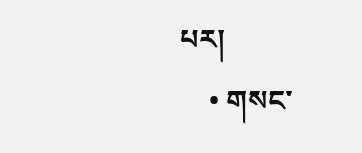པར།
    • གསང་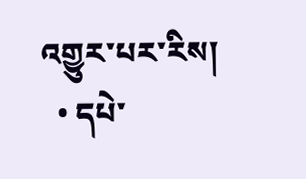འགྱུར་པར་རིས།
  • དཔེ་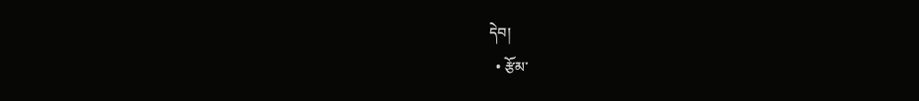དེབ།
  • རྩོམ་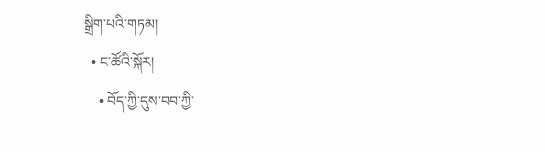སྒྲིག་པའི་གཏམ།
  • ང་ཚོའི་སྐོར།
    • བོད་ཀྱི་དུས་བབ་ཀྱི་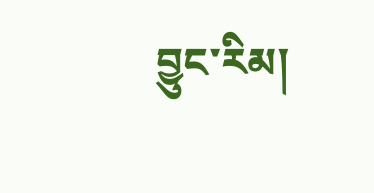བྱུང་རིམ།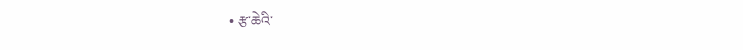• རྩ་ཆེའི་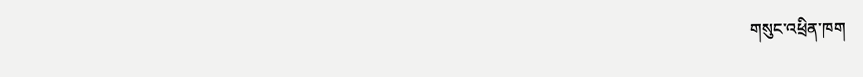གསུང་འཕྲིན་ཁག